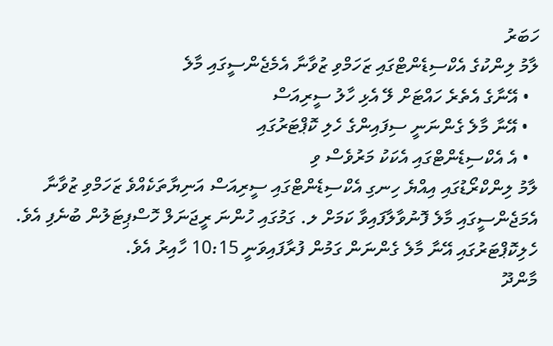ހަބަރު
ލާމު ލިންކުގެ އެކްސިޑެންޓްގައި ޒަހަމްވި ޒުވާނާ އެމެޖެންސީގައި މާލެ
  • އޭނާގެ އެތެރެ ހައްޓަށް ލޭ އެޅި ހާލު ސީރިއަސް
  • އޭނާ މާލެ ގެންނަނީ ސިފައިންގެ ހެލި ކޮޕްޓަރުގައި
  • އެ އެކްސިޑެންޓްގައި އެކަކު މަރުވެސް ވި
ލާމު ލިންކްރޯޑުގައި އިއްޔެ ހިނގި އެކްސިޑެންޓްގައި ސީރިއަސް އަނިޔާތަކެއްވެ ޒަހަމްވި ޒުވާނާ އެމަޖެންސީގައި މާލެ ފޮނުވާލާފައިވާ ކަމަށް ލ. ގަމުގައި ހުންނަ ރީޖަނަލް ހޮސްޕިޓަލުން ބުނެފި އެވެ. ހެލިކޮޕްޓަރުގައި އޭނާ މާލެ ގެންނަން ގަމުން ފުރާފައިވަނީ 10:15 ހާއިރު އެވެ.
މާންދޫ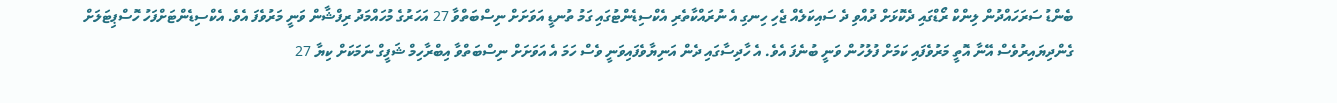ބެންޑު ސަރަހައްދުން ލިންކް ރޯޑްގައި ދެކޮޅަށް ދުއްވި ދެ ސައިކަލެއް ޖެހި ހިނގި އެ ނުރައްކާތެރި އެކްސިޑެންޓުގައި ގަމު ތުނޑީ އަވަށަށް ނިސްބަތްވާ 27 އަހަރުގެ މުހައްމަދު ރިފްޝާން ވަނީ މަރުވެފަ އެވެ. އެކްސިޑެންޓަށްފަހު ހޮސްޕިޓަލަށް ގެންދިޔައިރުވެސް އޭނާ އޮތީ މަރުވެފައި ކަމަށް ފުލުހުން ވަނީ ބުނެފަ އެވެ. އެ ހާދިސާގައި ދެން އަނިޔާވެފައިވަނީ ވެސް ހަމަ އެ އަވަށަށް ނިސްބަތްވާ އިބްރާހިމް ޝަފީގް ނަމަކަށް ކިޔާ 27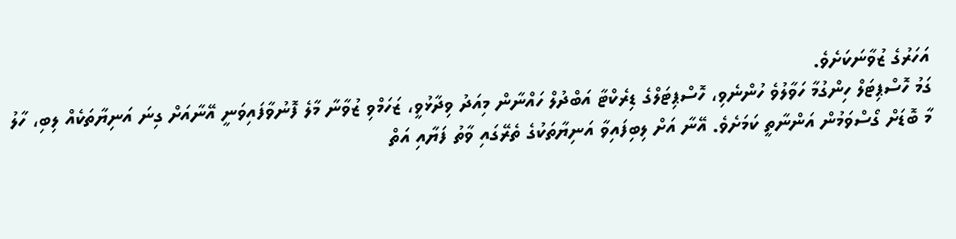އަހަރުގެ ޒުވާނަކަށެވެ.
ގަމު ހޮސްޕިޓަލް ހިންގުމާ ހަވާލުވެ ހުންނެވި، ހޮސްޕިޓަލްގެ ޑިރެކްޓާ އަބްދުލް ހައްނާން މިއަދު ވިދާޅުވީ، ޒަހަމްވި ޒުވާނާ މާލެ ފޮނުވާފައިވަނީ އޭނާއަށް ގިނަ އަނިޔާތަކެއް ލިބި، ހާލު މާ ބޮޑަށް ގޯސްވަމުން އަންނާތީ ކަމަށެވެ. އޭނާ އަށް ލިބިފައިވާ އަނިޔާތަކުގެ ތެރޭގައި ވާތު ފަޔާއި އަތް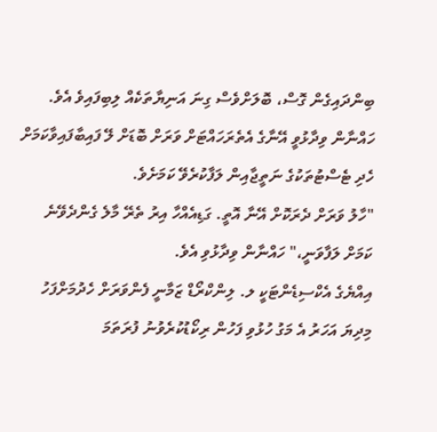ބިންދައިގެން ގޮސް، ބޮލަށްވެސް ގިނަ އަނިޔާތަކެއް ލިބިފައިވެ އެވެ. ހައްނާން ވިދާޅުވީ އޭނާގެ އެތެރަހައްޓަށް ވަރަށް ބޮޑަށް ލޭ ފައިބާފައިވާކަމަށް ހެދި ޓެސްޓުތަކުގެ ނަތީޖާއިން ލަފާކުރެވޭ ކަމަށެވެ.
"ހާލު ވަރަށް ދެރަކޮށް އޭނާ އޮތީ. ގަޑިއެއްހާ އިރު ތެރޭ މާލެ ގެންދެވޭނެ ކަމަށް ލަފާވަނީ،" ހައްނާން ވިދާޅުވި އެވެ.
އިއްޔެގެ އެކްސިޑެންޓަކީ ލ. ލިންކްރޯޑް ޒަމާނީ ފެންވަރަށް ހެދުމަށްފަހު މިދިޔަ އަހަރު އެ މަގު ހުޅުވި ފަހުން ރިކޯޑުކުރެވުނު ފުރަތަމަ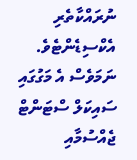ނުރައްކާތެރި އެކްސިޑެންޓެވެ. ނަމަވެސް އެ މަގުގައި ސައިކަލް ސްޓަންޓް ޖެއްސުމާއި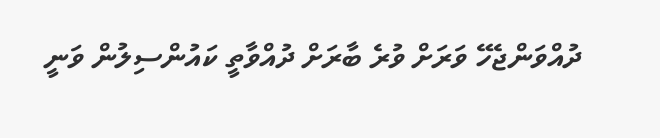ދުއްވަންޖެހޭ ވަރަށް ވުރެ ބާރަށް ދުއްވާތީ ކައުންސިލުން ވަނީ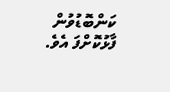ކަންބޮޑުވުން ފާޅުކޮށްފަ އެވެ.